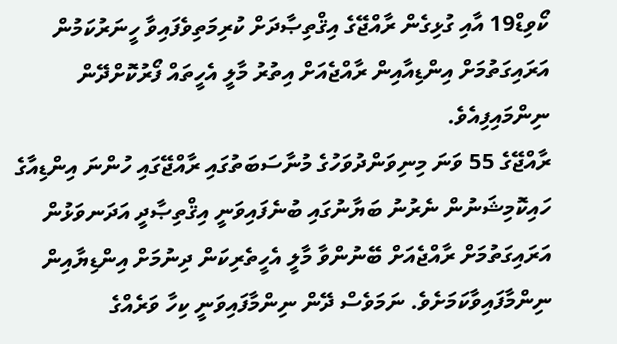ކޯވިޑް19 އާއި ގުޅިގެން ރާއްޖޭގެ އިޤްތިޞާދަށް ކުރިމަތިވެފައިވާ ހީނަރުކަމުން އަރައިގަތުމަށް އިންޑިއާއިން ރާއްޖެއަށް އިތުރު މާލީ އެހީތައް ފޯރުކޮށްދޭން ނިންމައިފިއެވެ.
ރާއްޖޭގެ 55 ވަނަ މިނިވަންދުވަހުގެ މުނާސަބަތުގައި ރާއްޖޭގައި ހުންނަ އިންޑިއާގެ ހައިކޮމިޝަނުން ނެރުނު ބަޔާނުގައި ބުނެފައިވަނީ އިޤްތިޞާދީ އަދަނވަޅުން އަރައިގަތުމަށް ރާއްޖެއަށް ބޭނުންވާ މާލީ އެހީތެރިކަން ދިނުމަށް އިންޑިޔާއިން ނިންމާފައިވާކަމަށެވެ. ނަމަވެސް ދޭން ނިންމާފައިވަނީ ކިހާ ވަރެއްގެ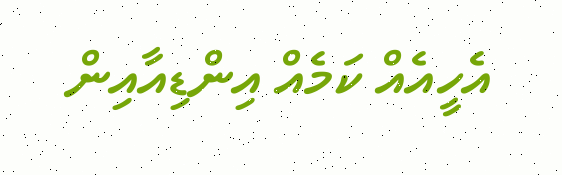އެހީއެއް ކަމެއް އިންޑިއާއިން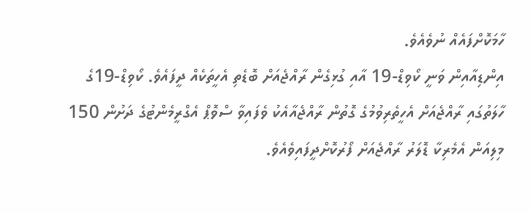ހާމަކޮށްފައެއް ނުވެއެވެ.
އިންޑިއާއިން ވަނީ ކޯވިޑް-19 އާއި ގުޅިގެން ރާއްޖެއަށް ބޮޑެތި އެހީތަކެއް ދީފައެވެ. ކޯވިޑް-19ގެ ހާލަތުގައި ރާއްޖެއަށް އެހީތެރިވުމުގެ ގޮތުން ރާއްޖެއާއެކު ވެފައިވާ ސްވޮޕް އެގްރީމެންޓުގެ ދަށުން 150 މިލިއަން އެމެރިކާ ޑޮލަރު ރާއްޖެއަށް ފޯރުކޮށްދީފައިވެއެވެ.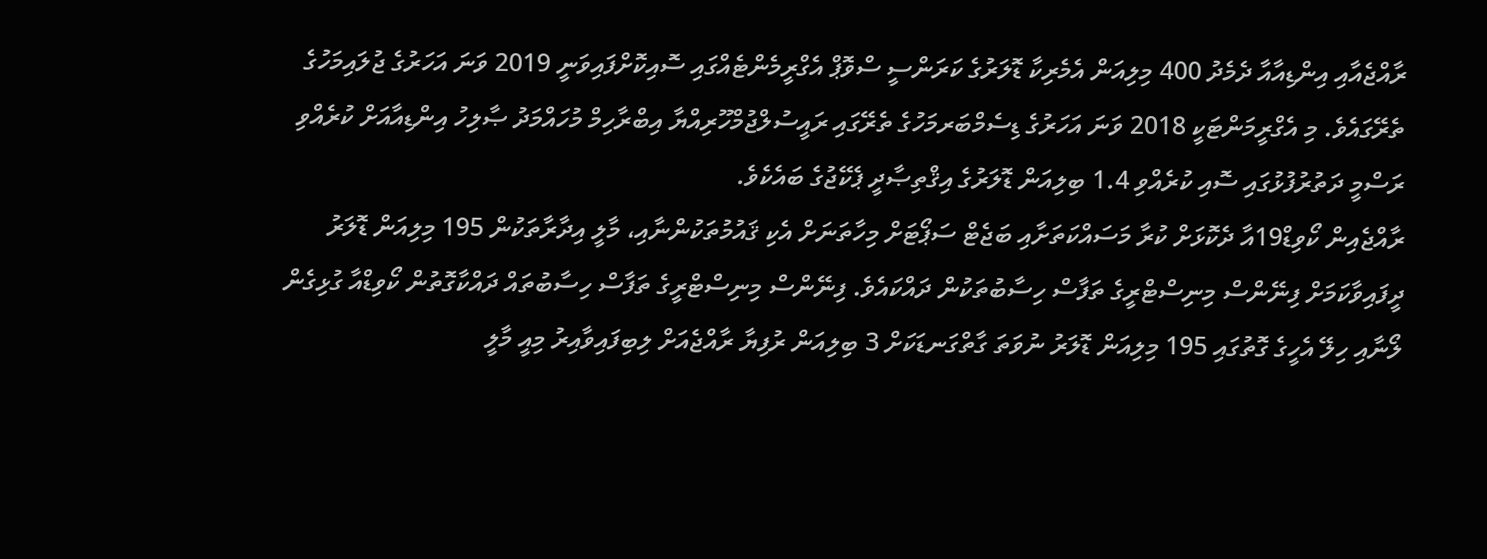ރާއްޖެއާއި އިންޑިއާއާ ދެމެދު 400 މިލިއަން އެމެރިކާ ޑޮލަރުގެ ކަރަންސީ ސްވޮޕް އެގްރީމެންޓެއްގައި ސޮއިކޮށްފައިވަނީ 2019 ވަނަ އަހަރުގެ ޖުލައިމަހުގެ ތެރޭގައެވެ. މި އެގްރީމަންޓަކީ 2018 ވަނަ އަހަރުގެ ޑިސެމްބަރމަހުގެ ތެރޭގައި ރައީސުލްޖުމްހޫރިއްޔާ އިބްރާހިމް މުހައްމަދު ޞާލިހު އިންޑިއާއަށް ކުރެއްވި ރަސްމީ ދަތުރުފުޅުގައި ސޮއި ކުރެއްވި 1.4 ބިލިއަން ޑޮލަރުގެ އިޤްތިޞާދީ ޕެކޭޖުގެ ބައެކެވެ.
ރާއްޖެއިން ކޯވިޑް19އާ ދެކޮޅަށް ކުރާ މަސައްކަތަށާއި ބަޖެޓް ސަޕޯޓަށް މިހާތަނަށް އެކި ޤައުމުތަކުންނާއި، މާލީ އިދާރާތަކުން 195 މިލިއަން ޑޮލަރު ދީފައިވާކަމަށް ފިނޭންސް މިނިސްޓްރީގެ ތަފާސް ހިސާބުތަކުން ދައްކައެވެ. ފިނޭންސް މިނިސްޓްރީގެ ތަފާސް ހިސާބުތައް ދައްކާގޮތުން ކޯވިޑްއާ ގުޅިގެން ލޯނާއި ހިލޭ އެހީގެ ގޮތުގައި 195 މިލިއަން ޑޮލަރު ނުވަތަ ގާތްގަނޑަކަށް 3 ބިލިއަން ރުފިޔާ ރާއްޖެއަށް ލިބިފައިވާއިރު މިއީ މާލީ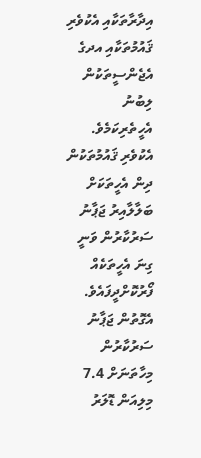އިދާރާތަކާއި އެކުވެރި ޤައުމުތަކާއި އދގެ އެޖެންސީތަކުން ލިބުނު އެހީތެރިކަމެވެ.
އެކުވެރި ޤައުމުތަކުން ދިން އެހީތަކަށް ބަލާލާއިރު ޖަޕާނު ސަރުކާރުން ވަނީ ގިނަ އެހީތަކެއް ފޯރުކޮށްދީފައެވެ. އެގޮތުން ޖަޕާނު ސަރުކާރުން މިހާތަނަށް 7.4 މިލިއަން ޑޮލަރު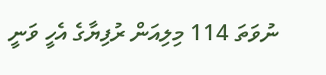ނުވަތަ 114 މިލިއަން ރުފިޔާގެ އެހީ ވަނީ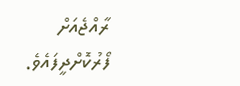ރާއްޖެއަށް ފޯރުކޮށްދީފައެވެ.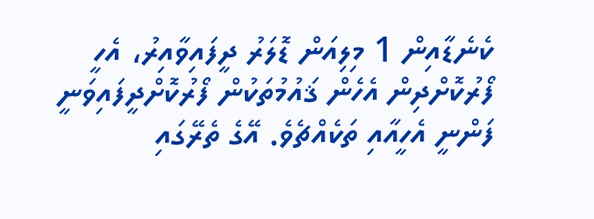ކެނެޑާއިން 1 މިލިއަން ޑޮލަރު ދީފައިވާއިރު، އެހީ ފޯރުކޮށްދިން އެހެން ޤައުމުތަކުން ފޯރުކޮށްދީފައިވަނީ ފަންނީ އެހީއާއި ތަކެއްޗެވެ. އޭގެ ތެރޭގައި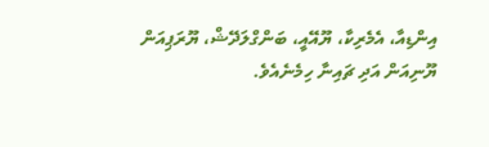އިންޑިއާ، އެމެރިކާ، ޔޫއޭއީ، ބަންގްލަދޭޝް، ޔޫރަޕިއަން ޔޫނިއަން އަދި ޗައިނާ ހިމެނެއެވެ.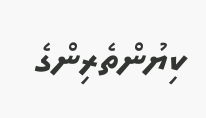ކިޔުންތެރިންގެ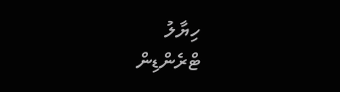ހިޔާލު
ޓްރެންޑިން